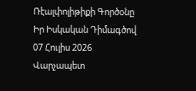Ռէալփոլիթիքի Գործօնը Իր Իսկական Դիմագծով
07 Հուլիս 2026
Վարչապետ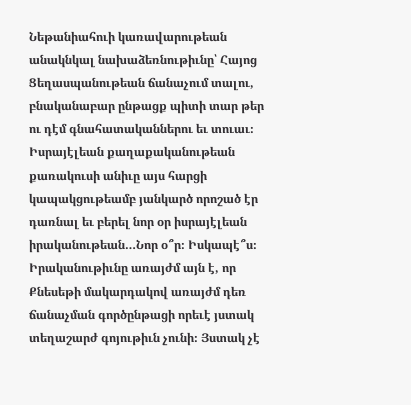Նեթանիահուի կառավարութեան անակնկալ նախաձեռնութիւնը՝ Հայոց Ցեղասպանութեան ճանաչում տալու, բնականաբար ընթացք պիտի տար թեր ու դէմ գնահատականներու եւ տուաւ։ Իսրայէլեան քաղաքականութեան քառակուսի անիւը այս հարցի կապակցութեամբ յանկարծ որոշած էր դառնալ եւ բերել նոր օր իսրայէլեան իրականութեան…Նոր օ՞ր։ Իսկապէ՞ս։ Իրականութիւնը առայժմ այն է, որ Քնեսեթի մակարդակով առայժմ դեռ ճանաչման գործընթացի որեւէ յստակ տեղաշարժ գոյութիւն չունի։ Յստակ չէ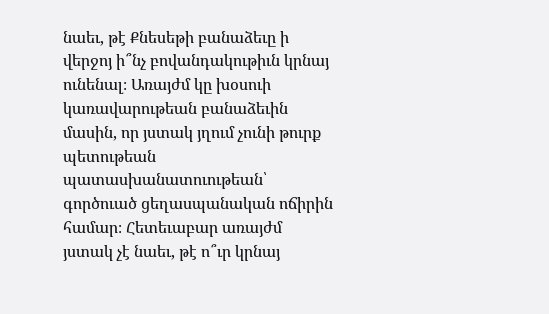նաեւ, թէ Քնեսեթի բանաձեւը ի վերջոյ ի՞նչ բովանդակութիւն կրնայ ունենալ։ Առայժմ կը խօսուի կառավարութեան բանաձեւին մասին, որ յստակ յղում չունի թուրք պետութեան պատասխանատուութեան՝ գործուած ցեղասպանական ոճիրին համար։ Հետեւաբար առայժմ յստակ չէ նաեւ, թէ ո՞ւր կրնայ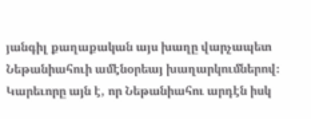յանգիլ քաղաքական այս խաղը վարչապետ Նեթանիահուի ամէնօրեայ խաղարկումներով։
Կարեւորը այն է, որ Նեթանիահու արդէն իսկ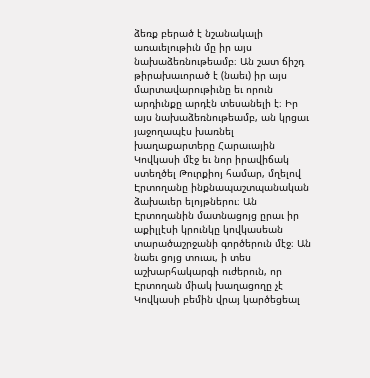ձեռք բերած է նշանակալի առաւելութիւն մը իր այս նախաձեռնութեամբ։ Ան շատ ճիշդ թիրախաւորած է (նաեւ) իր այս մարտավարութիւնը եւ որուն արդիւնքը արդէն տեսանելի է։ Իր այս նախաձեռնութեամբ, ան կրցաւ յաջողապէս խառնել խաղաքարտերը Հարաւային Կովկասի մէջ եւ նոր իրավիճակ ստեղծել Թուրքիոյ համար, մղելով Էրտողանը ինքնապաշտպանական ձախաւեր ելոյթներու։ Ան Էրտողանին մատնացոյց ըրաւ իր աքիլլէսի կրունկը կովկասեան տարածաշրջանի գործերուն մէջ։ Ան նաեւ ցոյց տուաւ, ի տես աշխարհակարգի ուժերուն, որ Էրտողան միակ խաղացողը չէ Կովկասի բեմին վրայ կարծեցեալ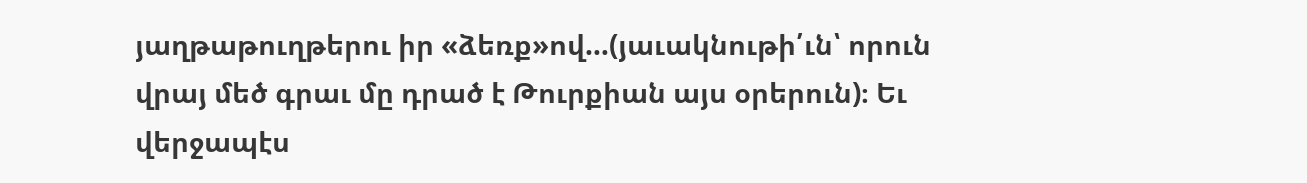յաղթաթուղթերու իր «ձեռք»ով…(յաւակնութի՛ւն՝ որուն վրայ մեծ գրաւ մը դրած է Թուրքիան այս օրերուն)։ Եւ վերջապէս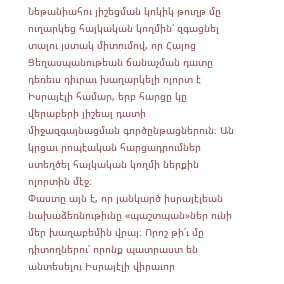Նեթանիահու յիշեցման կոկիկ թուղթ մը ուղարկեց հայկական կողմին՝ զգացնել տալու յստակ միտումով, որ Հայոց Ցեղասպանութեան ճանաչման դատը դեռեւս դիւրաւ խաղարկելի ոլորտ է Իսրայէլի համար, երբ հարցը կը վերաբերի յիշեալ դատի միջազգայնացման գործընթացներուն։ Ան կրցաւ րոպէական հարցադրումներ ստեղծել հայկական կողմի ներքին ոլորտին մէջ։
Փաստը այն է, որ յանկարծ իսրայէլեան նախաձեռնութիւնը «պաշտպան»ներ ունի մեր խաղաբեմին վրայ։ Որոշ թի՛ւ մը դիտողներու՝ որոնք պատրաստ են անտեսելու Իսրայէլի վիրաւոր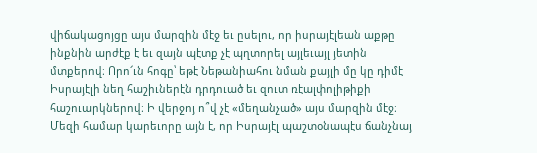վիճակացոյցը այս մարզին մէջ եւ ըսելու, որ իսրայէլեան աքթը ինքնին արժէք է եւ զայն պէտք չէ պղտորել այլեւայլ յետին մտքերով։ Որո՜ւն հոգը՝ եթէ Նեթանիահու նման քայլի մը կը դիմէ Իսրայէլի նեղ հաշիւներէն դրդուած եւ զուտ ռէալփոլիթիքի հաշուարկներով։ Ի վերջոյ ո՞վ չէ «մեղանչած» այս մարզին մէջ։ Մեզի համար կարեւորը այն է, որ Իսրայէլ պաշտօնապէս ճանչնայ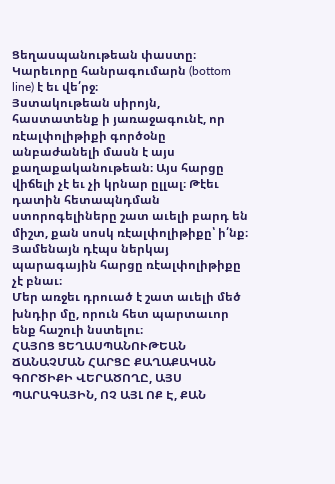Ցեղասպանութեան փաստը։ Կարեւորը հանրագումարն (bottom line) է եւ վե՛րջ։
Յստակութեան սիրոյն, հաստատենք ի յառաջագունէ, որ ռէալփոլիթիքի գործօնը անբաժանելի մասն է այս քաղաքականութեան։ Այս հարցը վիճելի չէ եւ չի կրնար ըլլալ։ Թէեւ դատին հետապնդման ստորոգելիները շատ աւելի բարդ են միշտ, քան սոսկ ռէալփոլիթիքը՝ ի՛նք։ Յամենայն դէպս ներկայ պարագային հարցը ռէալփոլիթիքը չէ բնաւ։
Մեր առջեւ դրուած է շատ աւելի մեծ խնդիր մը, որուն հետ պարտաւոր ենք հաշուի նստելու։
ՀԱՅՈՑ ՑԵՂԱՍՊԱՆՈՒԹԵԱՆ ՃԱՆԱՉՄԱՆ ՀԱՐՑԸ ՔԱՂԱՔԱԿԱՆ ԳՈՐԾԻՔԻ ՎԵՐԱԾՈՂԸ, ԱՅՍ ՊԱՐԱԳԱՅԻՆ, ՈՉ ԱՅԼ ՈՔ Է, ՔԱՆ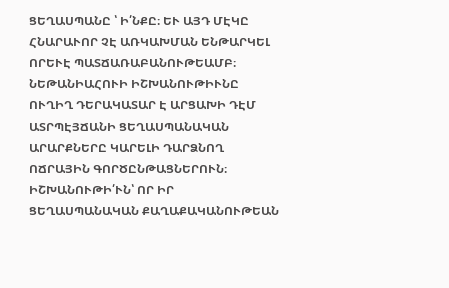ՑԵՂԱՍՊԱՆԸ ՝ Ի՛ՆՔԸ։ ԵՒ ԱՅԴ ՄԷԿԸ ՀՆԱՐԱՒՈՐ ՉԷ ԱՌԿԱԽՄԱՆ ԵՆԹԱՐԿԵԼ ՈՐԵՒԷ ՊԱՏՃԱՌԱԲԱՆՈՒԹԵԱՄԲ։ ՆԵԹԱՆԻԱՀՈՒԻ ԻՇԽԱՆՈՒԹԻՒՆԸ ՈՒՂԻՂ ԴԵՐԱԿԱՏԱՐ Է ԱՐՑԱԽԻ ԴԷՄ ԱՏՐՊԷՅՃԱՆԻ ՑԵՂԱՍՊԱՆԱԿԱՆ ԱՐԱՐՔՆԵՐԸ ԿԱՐԵԼԻ ԴԱՐՁՆՈՂ ՈՃՐԱՅԻՆ ԳՈՐԾԸՆԹԱՑՆԵՐՈՒՆ։ ԻՇԽԱՆՈՒԹԻ՛ՒՆ՝ ՈՐ ԻՐ ՑԵՂԱՍՊԱՆԱԿԱՆ ՔԱՂԱՔԱԿԱՆՈՒԹԵԱՆ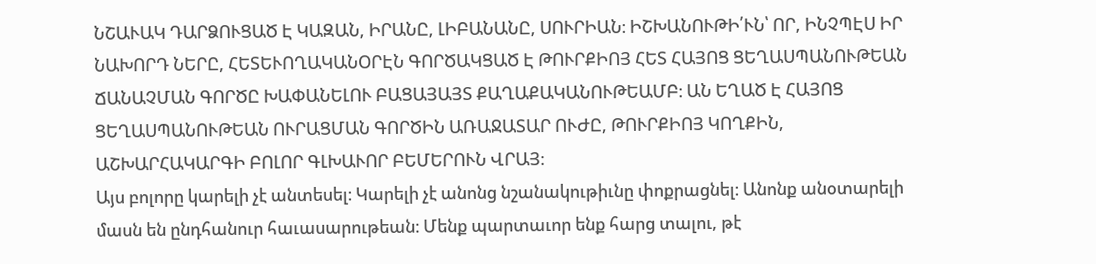ՆՇԱՒԱԿ ԴԱՐՁՈՒՑԱԾ Է ԿԱԶԱՆ, ԻՐԱՆԸ, ԼԻԲԱՆԱՆԸ, ՍՈՒՐԻԱՆ։ ԻՇԽԱՆՈՒԹԻ՛ՒՆ՝ ՈՐ, ԻՆՉՊԷՍ ԻՐ ՆԱԽՈՐԴ ՆԵՐԸ, ՀԵՏԵՒՈՂԱԿԱՆՕՐԷՆ ԳՈՐԾԱԿՑԱԾ Է ԹՈՒՐՔԻՈՅ ՀԵՏ ՀԱՅՈՑ ՑԵՂԱՍՊԱՆՈՒԹԵԱՆ ՃԱՆԱՉՄԱՆ ԳՈՐԾԸ ԽԱՓԱՆԵԼՈՒ ԲԱՑԱՅԱՅՏ ՔԱՂԱՔԱԿԱՆՈՒԹԵԱՄԲ։ ԱՆ ԵՂԱԾ Է ՀԱՅՈՑ ՑԵՂԱՍՊԱՆՈՒԹԵԱՆ ՈՒՐԱՑՄԱՆ ԳՈՐԾԻՆ ԱՌԱՋԱՏԱՐ ՈՒԺԸ, ԹՈՒՐՔԻՈՅ ԿՈՂՔԻՆ, ԱՇԽԱՐՀԱԿԱՐԳԻ ԲՈԼՈՐ ԳԼԽԱՒՈՐ ԲԵՄԵՐՈՒՆ ՎՐԱՅ։
Այս բոլորը կարելի չէ անտեսել։ Կարելի չէ անոնց նշանակութիւնը փոքրացնել։ Անոնք անօտարելի մասն են ընդհանուր հաւասարութեան։ Մենք պարտաւոր ենք հարց տալու, թէ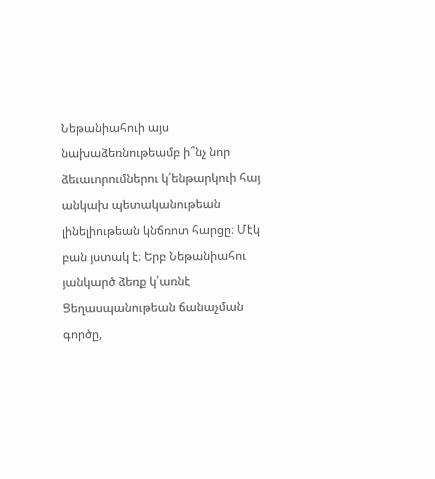Նեթանիահուի այս նախաձեռնութեամբ ի՞նչ նոր ձեւաւորումներու կ՛ենթարկուի հայ անկախ պետականութեան լինելիութեան կնճռոտ հարցը։ Մէկ բան յստակ է։ Երբ Նեթանիահու յանկարծ ձեռք կ՛առնէ Ցեղասպանութեան ճանաչման գործը,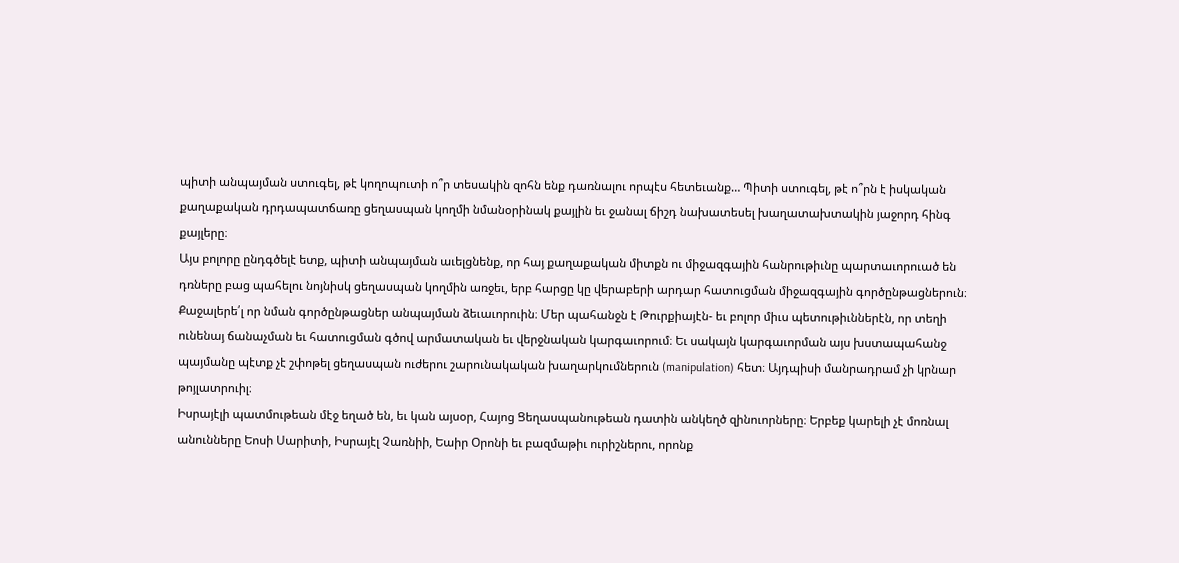պիտի անպայման ստուգել, թէ կողոպուտի ո՞ր տեսակին զոհն ենք դառնալու որպէս հետեւանք… Պիտի ստուգել, թէ ո՞րն է իսկական քաղաքական դրդապատճառը ցեղասպան կողմի նմանօրինակ քայլին եւ ջանալ ճիշդ նախատեսել խաղատախտակին յաջորդ հինգ քայլերը։
Այս բոլորը ընդգծելէ ետք, պիտի անպայման աւելցնենք, որ հայ քաղաքական միտքն ու միջազգային հանրութիւնը պարտաւորուած են դռները բաց պահելու նոյնիսկ ցեղասպան կողմին առջեւ, երբ հարցը կը վերաբերի արդար հատուցման միջազգային գործընթացներուն։ Քաջալերե՛լ որ նման գործընթացներ անպայման ձեւաւորուին։ Մեր պահանջն է Թուրքիայէն- եւ բոլոր միւս պետութիւններէն, որ տեղի ունենայ ճանաչման եւ հատուցման գծով արմատական եւ վերջնական կարգաւորում։ Եւ սակայն կարգաւորման այս խստապահանջ պայմանը պէտք չէ շփոթել ցեղասպան ուժերու շարունակական խաղարկումներուն (manipulation) հետ։ Այդպիսի մանրադրամ չի կրնար թոյլատրուիլ։
Իսրայէլի պատմութեան մէջ եղած են, եւ կան այսօր, Հայոց Ցեղասպանութեան դատին անկեղծ զինուորները։ Երբեք կարելի չէ մոռնալ անունները Եոսի Սարիտի, Իսրայէլ Չառնիի, Եաիր Օրոնի եւ բազմաթիւ ուրիշներու, որոնք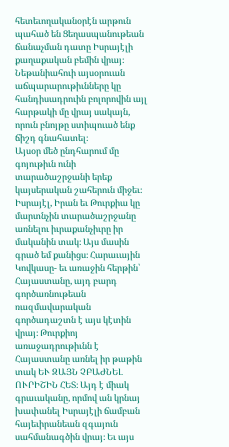հետեւողականօրէն արթուն պահած են Ցեղասպանութեան ճանաչման դատը Իսրայէլի քաղաքական բեմին վրայ։ Նեթանիահուի այսօրուան աճպարարութիւնները կը հանդիսադրուին բոլորովին այլ հարթակի մը վրայ սակայն, որուն բնոյթը ստիպուած ենք ճիշդ գնահատել։
Այսօր մեծ ընդհարում մը գոյութիւն ունի տարածաշրջանի երեք կայսերական շահերուն միջեւ։ Իսրայէլ, Իրան եւ Թուրքիա կը մարտնչին տարածաշրջանը առնելու իւրաքանչիւրը իր մականին տակ։ Այս մասին գրած եմ քանիցս։ Հարաւային Կովկասը- եւ առաջին հերթին՝ Հայաստանը, այդ բարդ գործառնութեան ռազմավարական գործադաշտն է այս կէտին վրայ։ Թուրքիոյ առաջադրութիւնն է Հայաստանը առնել իր թաթին տակ ԵՒ ԶԱՅՆ ՉԲԱԺՆԵԼ ՈՒՐԻՇԻՆ ՀԵՏ։ Այդ է միակ գրաւականը, որմով ան կրնայ խափանել Իսրայէլի ճամբան հայեւիրանեան զգայուն սահմանագծին վրայ։ Եւ այս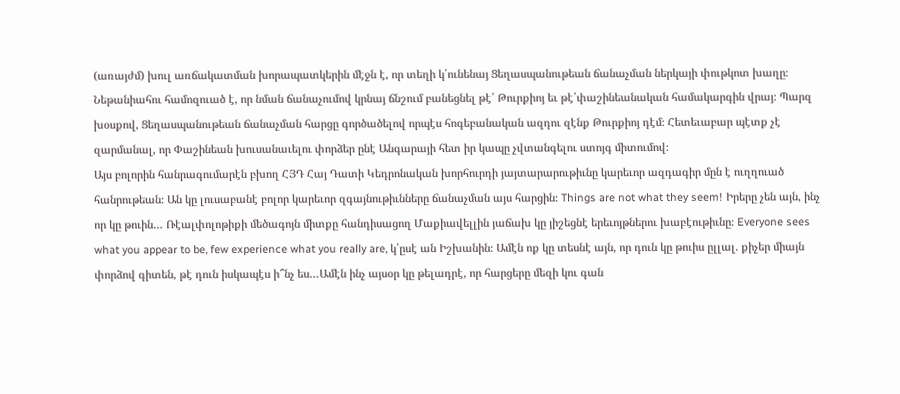(առայժմ) խուլ առճակատման խորապատկերին մէջն է, որ տեղի կ՛ունենայ Ցեղասպանութեան ճանաչման ներկայի փութկոտ խաղը։ Նեթանիահու համոզուած է, որ նման ճանաչումով կրնայ ճնշում բանեցնել թէ՛ Թուրքիոյ եւ թէ՛փաշինեանական համակարգին վրայ։ Պարզ խօսքով, Ցեղասպանութեան ճանաչման հարցը գործածելով որպէս հոգեբանական ազդու զէնք Թուրքիոյ դէմ։ Հետեւաբար պէտք չէ զարմանալ, որ Փաշինեան խուսանաւելու փորձեր ընէ Անգարայի հետ իր կապը չվտանգելու ստոյգ միտումով։
Այս բոլորին հանրագումարէն բխող ՀՅԴ Հայ Դատի Կեդրոնական խորհուրդի յայտարարութիւնը կարեւոր ազդագիր մըն է ուղղուած հանրութեան։ Ան կը լուսաբանէ բոլոր կարեւոր զգայնութիւնները ճանաչման այս հարցին։ Things are not what they seem! Իրերը չեն այն, ինչ որ կը թուին… Ռէալփոլոթիքի մեծագոյն միտքը հանդիսացող Մաքիավելլին յաճախ կը յիշեցնէ երեւոյթներու խաբէութիւնը։ Everyone sees what you appear to be, few experience what you really are, կ՛ըսէ ան Իշխանին։ Ամէն ոք կը տեսնէ այն, որ դուն կը թուիս ըլլալ. քիչեր միայն փորձով գիտեն, թէ դուն իսկապէս ի՞նչ ես…Ամէն ինչ այսօր կը թելադրէ, որ հարցերը մեզի կու գան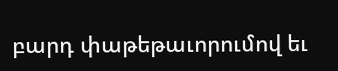բարդ փաթեթաւորումով եւ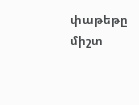փաթեթը միշտ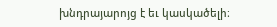խնդրայարոյց է եւ կասկածելի։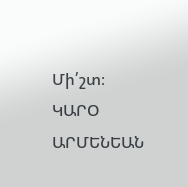Մի՛շտ։
ԿԱՐՕ ԱՐՄԵՆԵԱՆ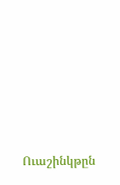Ուաշինկթըն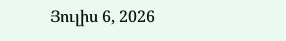Յուլիս 6, 2026